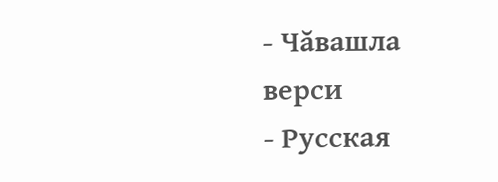- Чăвашла верси
- Русская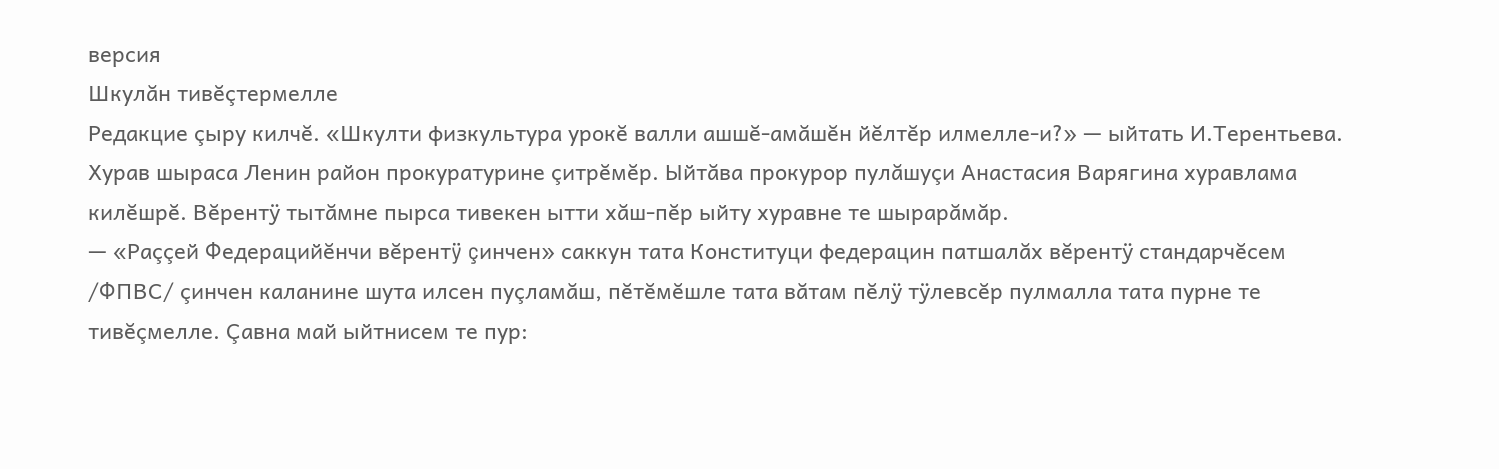версия
Шкулăн тивĕçтермелле
Редакцие çыру килчĕ. «Шкулти физкультура урокĕ валли ашшĕ-амăшĕн йĕлтĕр илмелле-и?» — ыйтать И.Терентьева. Хурав шыраса Ленин район прокуратурине çитрĕмĕр. Ыйтăва прокурор пулăшуçи Анастасия Варягина хуравлама килĕшрĕ. Вĕрентÿ тытăмне пырса тивекен ытти хăш-пĕр ыйту хуравне те шырарăмăр.
— «Раççей Федерацийĕнчи вĕрентÿ çинчен» саккун тата Конституци федерацин патшалăх вĕрентÿ стандарчĕсем /ФПВС/ çинчен каланине шута илсен пуçламăш, пĕтĕмĕшле тата вăтам пĕлÿ тÿлевсĕр пулмалла тата пурне те тивĕçмелле. Çавна май ыйтнисем те пур: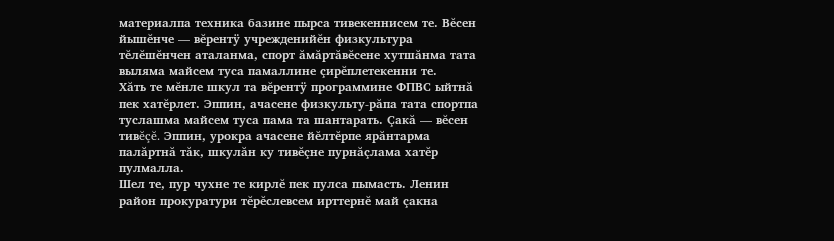материалпа техника базине пырса тивекеннисем те. Вĕсен йышĕнче — вĕрентÿ учрежденийĕн физкультура тĕлĕшĕнчен аталанма, спорт ăмăртăвĕсене хутшăнма тата выляма майсем туса памаллине çирĕплетекенни те.
Хăть те мĕнле шкул та вĕрентÿ программине ФПВС ыйтнă пек хатĕрлет. Эппин, ачасене физкульту-рăпа тата спортпа туслашма майсем туса пама та шантарать. Çакă — вĕсен тивĕçĕ. Эппин, урокра ачасене йĕлтĕрпе ярăнтарма палăртнă тăк, шкулăн ку тивĕçне пурнăçлама хатĕр пулмалла.
Шел те, пур чухне те кирлĕ пек пулса пымасть. Ленин район прокуратури тĕрĕслевсем ирттернĕ май çакна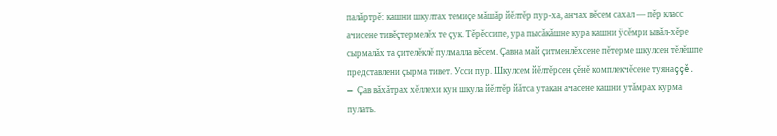палăртрĕ: кашни шкултах темиçе мăшăр йĕлтĕр пур-ха, анчах вĕсем сахал — пĕр класс ачисене тивĕçтермелĕх те çук. Тĕрĕссипе, ура пысăкăшне кура кашни ÿсĕмри ывăл-хĕре сырмалăх та çителĕклĕ пулмалла вĕсем. Çавна май çитменлĕхсене пĕтерме шкулсен тĕлĕшпе представлени çырма тивет. Усси пур. Шкулсем йĕлтĕрсен çĕнĕ комплекчĕсене туянаççĕ.
— Çав вăхăтрах хĕллехи кун шкула йĕлтĕр йăтса утакан ачасене кашни утăмрах курма пулать.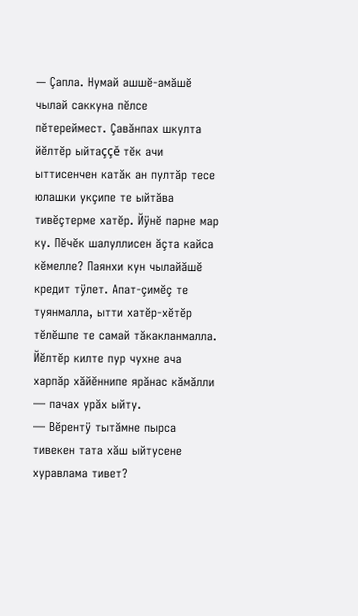— Çапла. Нумай ашшĕ-амăшĕ чылай саккуна пĕлсе пĕтереймест. Çавăнпах шкулта йĕлтĕр ыйтаççĕ тĕк ачи ыттисенчен катăк ан пултăр тесе юлашки укçипе те ыйтăва тивĕçтерме хатĕр. Йÿнĕ парне мар ку. Пĕчĕк шалуллисен ăçта кайса кĕмелле? Паянхи кун чылайăшĕ кредит тÿлет. Апат-çимĕç те туянмалла, ытти хатĕр-хĕтĕр тĕлĕшпе те самай тăкакланмалла. Йĕлтĕр килте пур чухне ача харпăр хăйĕннипе ярăнас кăмăлли — пачах урăх ыйту.
— Вĕрентÿ тытăмне пырса тивекен тата хăш ыйтусене хуравлама тивет?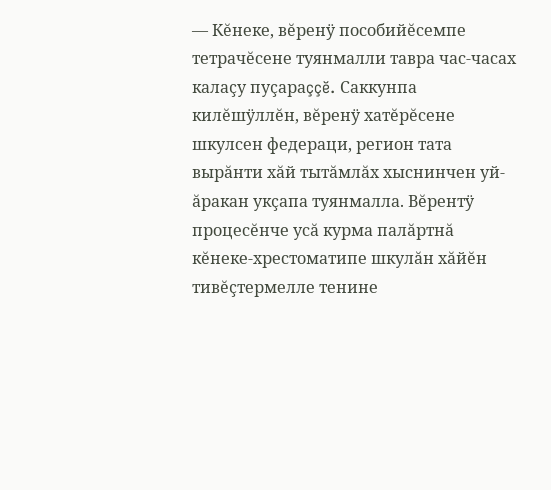— Кĕнеке, вĕренÿ пособийĕсемпе тетрачĕсене туянмалли тавра час-часах калаçу пуçараççĕ. Саккунпа килĕшÿллĕн, вĕренÿ хатĕрĕсене шкулсен федераци, регион тата вырăнти хăй тытăмлăх хыснинчен уй-ăракан укçапа туянмалла. Вĕрентÿ процесĕнче усă курма палăртнă кĕнеке-хрестоматипе шкулăн хăйĕн тивĕçтермелле тенине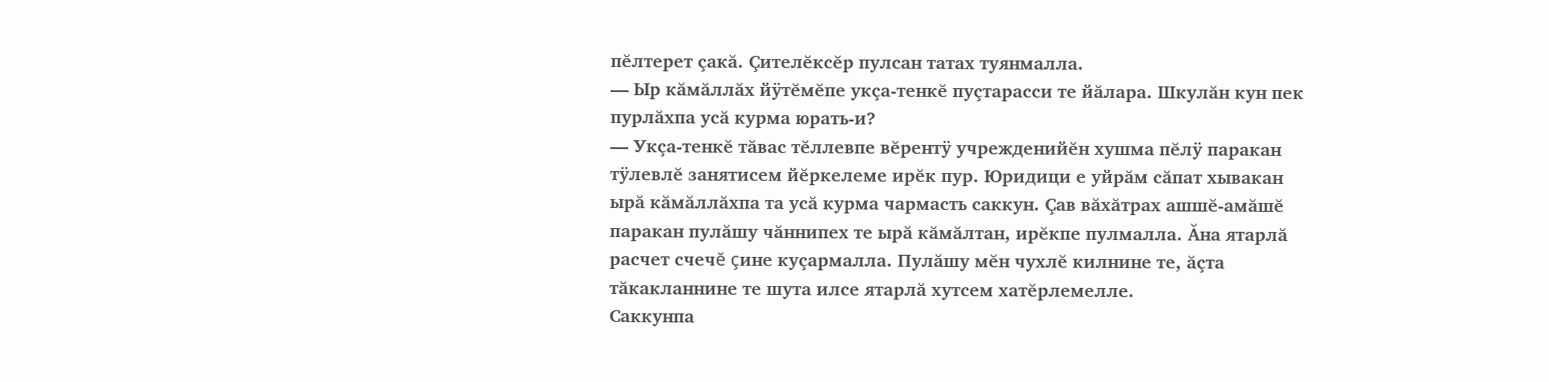пĕлтерет çакă. Çителĕксĕр пулсан татах туянмалла.
— Ыр кăмăллăх йÿтĕмĕпе укçа-тенкĕ пуçтарасси те йăлара. Шкулăн кун пек пурлăхпа усă курма юрать-и?
— Укçа-тенкĕ тăвас тĕллевпе вĕрентÿ учрежденийĕн хушма пĕлÿ паракан тÿлевлĕ занятисем йĕркелеме ирĕк пур. Юридици е уйрăм сăпат хывакан ырă кăмăллăхпа та усă курма чармасть саккун. Çав вăхăтрах ашшĕ-амăшĕ паракан пулăшу чăннипех те ырă кăмăлтан, ирĕкпе пулмалла. Ăна ятарлă расчет счечĕ çине куçармалла. Пулăшу мĕн чухлĕ килнине те, ăçта тăкакланнине те шута илсе ятарлă хутсем хатĕрлемелле.
Саккунпа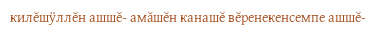килĕшÿллĕн ашшĕ- амăшĕн канашĕ вĕренекенсемпе ашшĕ-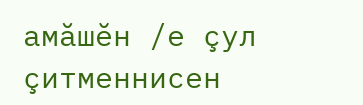амăшĕн /е çул çитменнисен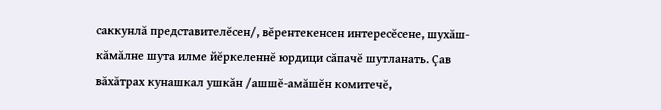саккунлă представителĕсен/, вĕрентекенсен интересĕсене, шухăш- кăмăлне шута илме йĕркеленнĕ юрдици сăпачĕ шутланать. Çав вăхăтрах кунашкал ушкăн /ашшĕ-амăшĕн комитечĕ,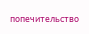попечительство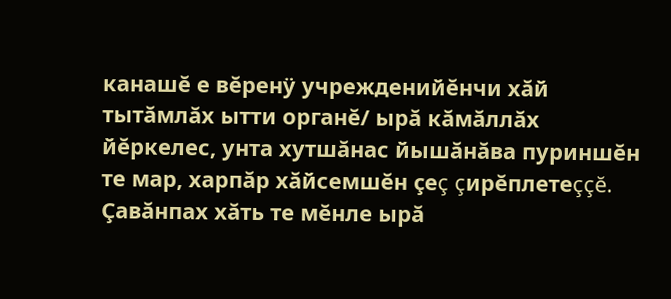канашĕ е вĕренÿ учрежденийĕнчи хăй тытăмлăх ытти органĕ/ ырă кăмăллăх йĕркелес, унта хутшăнас йышăнăва пуриншĕн те мар, харпăр хăйсемшĕн çеç çирĕплетеççĕ.
Çавăнпах хăть те мĕнле ырă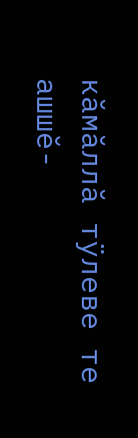кăмăллă тÿлеве те ашшĕ-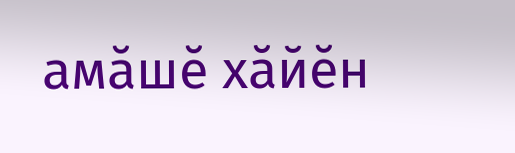амăшĕ хăйĕн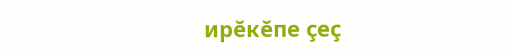ирĕкĕпе çеç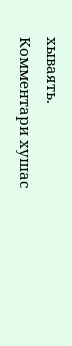хываять.
Комментари хушас